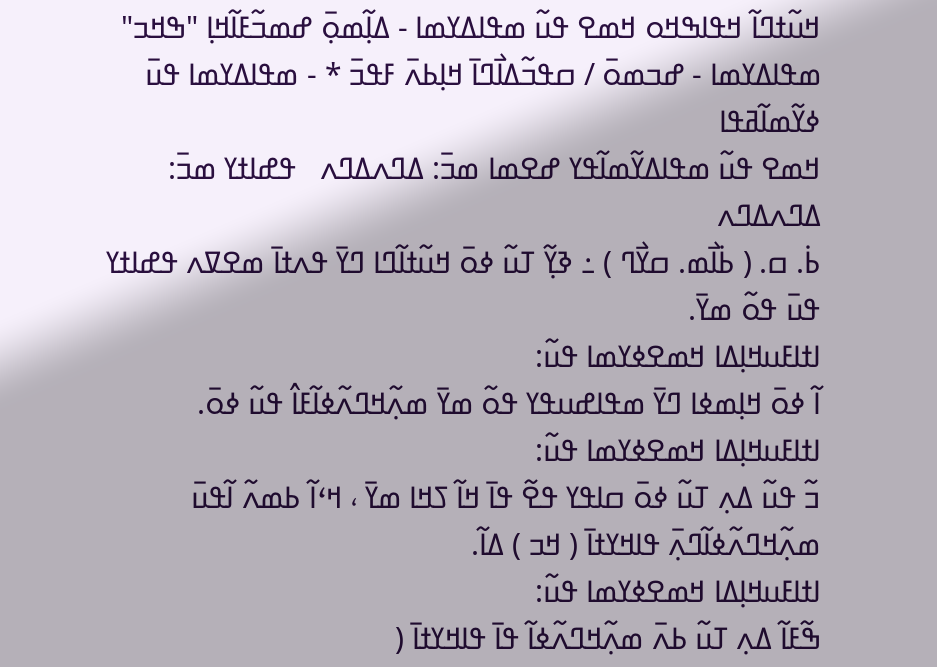ߞߎ߬ߙߣߊ߬ ߞߟߊߒߞߋ ߞߘߐ ߟߎ߬ ߘߟߊߡߌߘߊ - ߡߊ߲߬ߘߋ߲߫ ߝߘߏ߬ߓߊ߬ߞߊ߲ "ߒߞߏ" ߘߟߊߡߌߘߊ - ߝߏߘߋ߫ / ߛߟߏ߬ߡߊ߯ߣߊ߫ ߞߊ߲ߕߍ߫ ߓߟߏ߫ * - ߘߟߊߡߌߘߊ ߟߎ߫ ߦߌ߬ߘߊ߬ߥߟߊ
ߞߘߐ ߟߎ߬ ߘߟߊߡߌ߬ߘߊ߬ߟߌ ߝߐߘߊ ߘߏ߫: ߡߣߍߡߣߍ   ߟߝߊߙߌ ߘߏ߫:
ߡߣߍߡߣߍ
ߕ߭. ߛ. ( ߕ߭ߊ߯ߘ. ߛߌ߯ߣ ) ߸ ߢߌ߲߬ ߠߎ߬ ߦߋ߫ ߞߎ߬ߙߊ߬ߣߊ ߣߌ߫ ߟߍߙߊ߫ ߘߐߜߍ ߟߝߊߙߌ ߟߎ߫ ߟߋ߬ ߘߌ߫.
ߊߙߊߓߎߞߊ߲ߡߊ ߞߘߐߦߌߘߊ ߟߎ߬:
ߊ߬ ߦߋ߫ ߞߊ߲ߘߦߊ ߣߌ߫ ߘߟߊߝߎߟߌ ߟߋ߬ ߘߌ߫ ߘߍ߲߬ߞߣߍ߬ߦߊ߬ߓߊ߮ ߟߎ߬ ߦߋ߫.
ߊߙߊߓߎߞߊ߲ߡߊ ߞߘߐߦߌߘߊ ߟߎ߬:
ߏ߬ ߟߎ߬ ߡߍ߲ ߠߎ߬ ߦߋ߫ ߛߊߟߌ ߟߐ߬ ߟߊ߫ ߞߊ߬ ߖߞߊ ߘߌ߫ ، ߞߵߊ߬ ߕߘߍ߬ ߊ߬ߟߎ߫ ߘߍ߲߬ߞߣߍ߬ߦߊ߬ߣߍ߲߫ ߟߊߞߌߙߊ߫ ( ߞߏ ) ߡߊ߬.
ߊߙߊߓߎߞߊ߲ߡߊ ߞߘߐߦߌߘߊ ߟߎ߬:
ߒ߬ߓߊ߬ ߡߍ߲ ߠߎ߬ ߕߍ߫ ߘߍ߲߬ߞߣߍ߬ߦߊ߬ ߟߊ߫ ߟߊߞߌߙߊ߫ (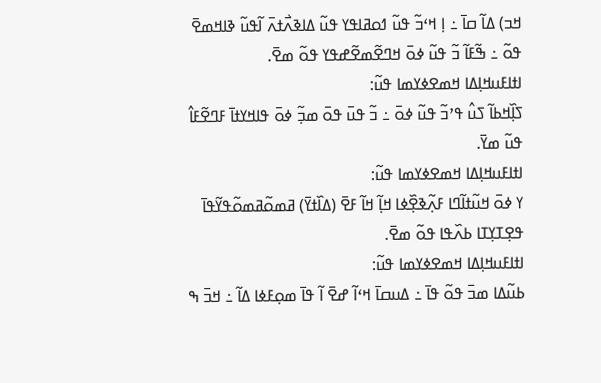ߞߏ) ߡߊ߬ ߛߊ߫ ߸ ߊ߲ ߞߵߏ߬ ߟߎ߬ ߗߋߥߊߟߌ ߟߎ߬ ߡߊߢߍ߯ߙߍ߫ ߊ߬ߟߎ߬ ߢߊߞߘߐ߫ ߟߋ߬ ߸ ߒ߬ߓߊ߬ ߏ߬ ߟߎ߬ ߦߋ߫ ߞߣߐ߬ߘߐ߬ߝߟߌ ߟߋ߬ ߘߐ߫.
ߊߙߊߓߎߞߊ߲ߡߊ ߞߘߐߦߌߘߊ ߟߎ߬:
ߖߊ߲߰ߞߕߊ߬ ߖߎ߮ ߟߴߏ߬ ߟߎ߬ ߦߋ߫ ߸ ߏ߬ ߟߎ߫ ߟߋ߫ ߘߏ߲߬ ߦߋ߫ ߟߊߞߌߙߊ߫ ߓߣߐ߬ߓߊ߮ ߟߎ߬ ߘߌ߫.
ߊߙߊߓߎߞߊ߲ߡߊ ߞߘߐߦߌߘߊ ߟߎ߬:
ߌ ߦߋ߫ ߞߎ߬ߙߊ߬ߣߊ ߓߍ߲߬ߢߐ߲߰ߦߊ ߞߊ߲߬ ߞߊ߬ ߓߐ߫ (ߡߊ߰ߙߌ߫) ߥߘߋ߬ߥߘߋ߬ߟߌ߬ߟߊ߫ ߟߐ߲ߠߌ߲ߠߊ ߕߍ߰ߟߊ ߟߋ߬ ߘߐ߫.
ߊߙߊߓߎߞߊ߲ߡߊ ߞߘߐߦߌߘߊ ߟߎ߬:
ߕߎ߬ߡߊ ߘߏ߫ ߟߋ߬ ߟߊ߫ ߸ ߡߎߛߊ߫ ߞߵߊ߬ ߝߐ߫ ߊ߬ ߟߊ߫ ߘߋ߲ߓߦߊ ߡߊ߬ ߸ ߞߏ߫ ߒ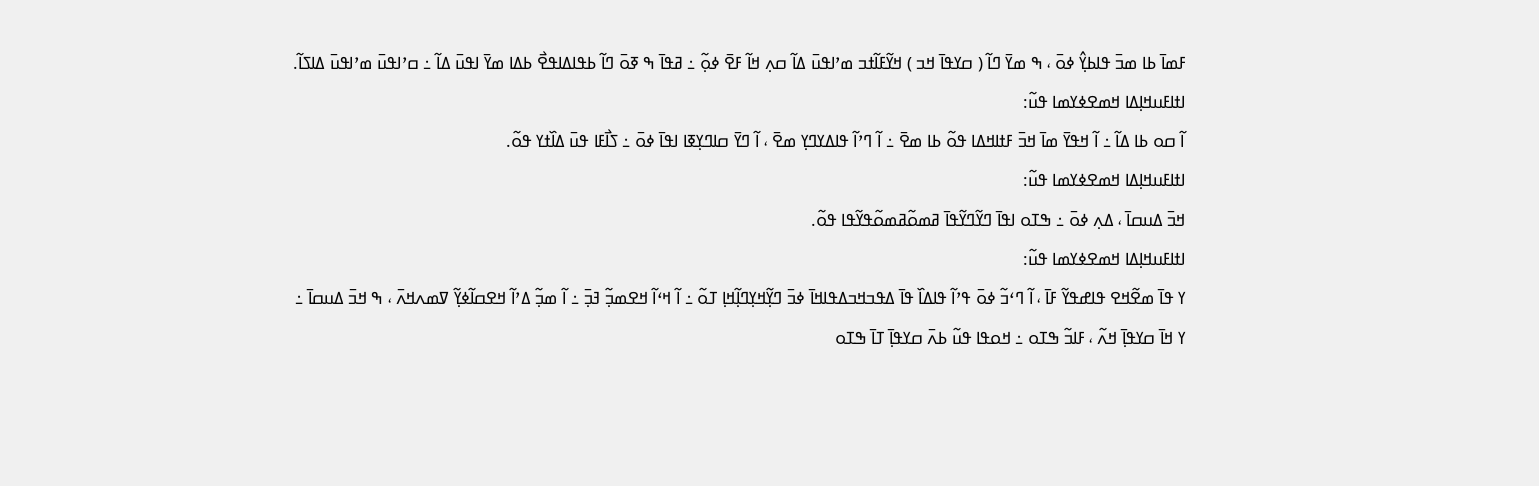ߓߘߊ߫ ߕߊ ߘߏ߫ ߟߊߕߌ߲߮ ߦߋ߫ ، ߒ ߘߌ߫ ߣߊ߬ ( ߛߌߟߊ߫ ߞߏ ) ߞߌ߬ߓߊ߬ߙߏ ߘߴߊߟߎ߫ ߡߊ߬ ߛߍ߲ ߞߊ߬ ߓߐ߫ ߦߋ߲߬ ߸ ߥߟߊ߫ ߒ ߧߋ߫ ߣߊ߬ ߕߟߊߡߊߟߐ߯ ߕߡߊ ߘߌ߫ ߊߟߎ߫ ߡߊ߬ ߸ ߛߴߊߟߎ߫ ߘߴߊߟߎ߫ ߡߊߖߊ߬.
ߊߙߊߓߎߞߊ߲ߡߊ ߞߘߐߦߌߘߊ ߟߎ߬:
ߊ߬ ߛߋ ߕߊ ߡߊ߬ ߸ ߊ߬ ߞߟߌ߫ ߘߊ߫ ߞߏ߫ ߓߙߊߞߡߊ ߟߋ߬ ߕߊ ߘߐ߫ ߸ ߊ߬ ߣߴߊ߬ ߟߊߡߌߣߌ߲ ߘߐ߫ ، ߊ߬ ߣߌ߫ ߛߊߣߌ߲ߧߊ ߊߟߊ߫ ߦߋ߫ ߸ ߖߊ߯ߓߊ ߟߎ߫ ߡߊ߰ߙߌ ߟߋ߬.
ߊߙߊߓߎߞߊ߲ߡߊ ߞߘߐߦߌߘߊ ߟߎ߬:
ߞߏ߫ ߡߎߛߊ߫ ، ߡߍ߲ ߦߋ߫ ߸ ߒߠߋ ߊߟߊ߫ ߣߌ߬ߣߌ߬ߟߊ߫ ߥߘߋ߬ߥߘߋ߬ߟߌ߬ߟߊ ߟߋ߬.
ߊߙߊߓߎߞߊ߲ߡߊ ߞߘߐߦߌߘߊ ߟߎ߬:
ߌ ߟߊ߫ ߘߐ߬ߞߐ ߟߊߝߟߌ߬ ߓߊ߫ ، ߊ߬ ߣߵߏ߬ ߦߋ߫ ߟߴߊ߬ ߟߊߡߊ߰ ߟߊ߫ ߡߟߏߞߏߡߟߊߞߊ߫ ߦߏ߫ ߣߌ߲߬ߞߌ߲ߣߊ߲߬ߞߊ߲ ߠߋ߬ ߸ ߊ߬ ߞߵߊ߬ ߞߐߘߏ߲߬ ߔߏ߲߫ ߸ ߊ߬ ߘߏ߲߬ ߡߴߊ߬ ߞߐߛߊ߬ߦߌ߲߬ ߜߘߍߞߍ߫ ، ߒ ߞߏ߫ ߡߎߛߊ߫ ߸ ߌ ߞߊ߫ ߛߌߟߊ߲߫ ߞߍ߬ ، ߓߊߏ߬ ߒߠߋ ߸ ߞߋߟߊ ߟߎ߬ ߕߍ߫ ߛߌߟߊ߲߫ ߠߊ߫ ߒߠߋ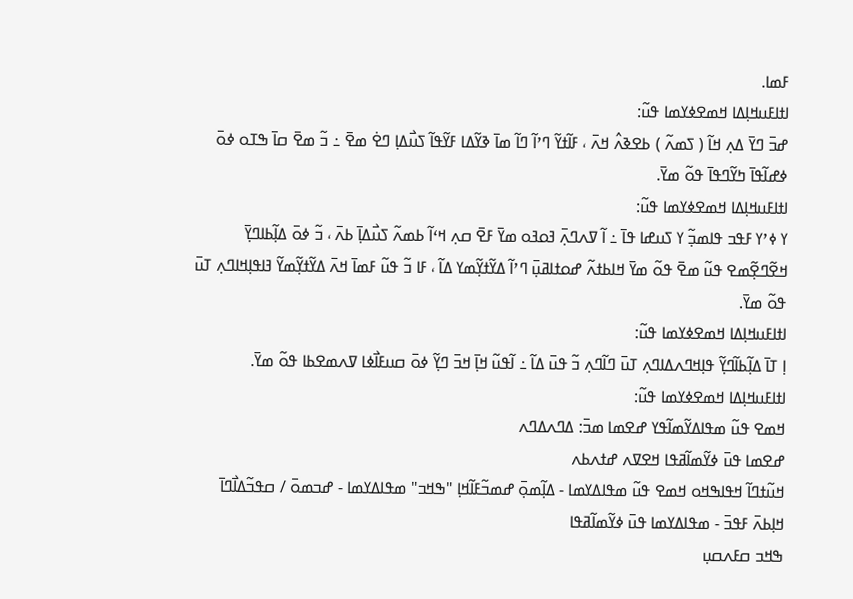ߓߘߊ.
ߊߙߊߓߎߞߊ߲ߡߊ ߞߘߐߦߌߘߊ ߟߎ߬:
ߝߏ߫ ߣߌ߫ ߡߍ߲ ߞߊ߬ ( ߖߘߍ߬ ) ߕߐߢߍ߮ ߞߍ߫ ، ߓߊ߬ߙߌ߬ ߣߴߊ߬ ߣߊ߬ ߘߊ߫ ߢߌ߬ߡߊ ߓߌ߬ߟߊ߬ ߖߎ߯ߡߊ߲ ߣߐ߭ ߘߐ߫ ߸ ߏ߬ ߘߐ߫ ߛߊ߫ ߒߠߋ ߦߋ߫ ߦߝߊ߬ߟߊ߫ ߤߌ߬ߣߟߊ߫ ߟߋ߬ ߘߌ߫.
ߊߙߊߓߎߞߊ߲ߡߊ ߞߘߐߦߌߘߊ ߟߎ߬:
ߌ ߦߴߌ ߓߟߏ ߟߊߘߏ߲߬ ߌ ߖߎߝߊ ߟߊ߫ ߸ ߊ߬ ߜߍߣߍ߲߫ ߔߋߔߋ ߘߌ߫ ߓߐ߫ ߛߍ߲ ߞߵߊ߬ ߕߘߍ߬ ߖߎ߯ߡߊ߲߫ ߕߍ߫ ، ߏ߬ ߦߋ߫ ߡߊ߲߬ߕߊߣߌ߲߫ ߞߐ߬ߣߐ߲߬ߘߐ ߟߎ߬ ߘߐ߫ ߟߋ߬ ߘߌ߫ ߞߊߕߙߍ߬ ߝߋߙߊߥߎ߲߫ ߣߴߊ߬ ߡߌ߬ߙߌ߲߬ߘߌ ߡߊ߬ ، ߓߊ ߏ߬ ߟߎ߬ ߓߘߊ߫ ߞߍ߫ ߡߌ߬ߙߌ߲߬ߘߌ߬ ߔߊߟߊ߲ߞߊߣߍ߲ ߠߎ߫ ߟߋ߬ ߘߌ߫.
ߊߙߊߓߎߞߊ߲ߡߊ ߞߘߐߦߌߘߊ ߟߎ߬:
ߊ߲ ߠߊ߫ ߡߊ߲߬ߕߊ߬ߣߌ߲߬ ߟߊ߲ߞߣߍߡߊߣߍ߲ ߠߎ߫ ߣߊ߬ߣߍ߲ ߏ߬ ߟߎ߫ ߡߊ߬ ߸ ߊ߬ߟߎ߬ ߞߊ߲߫ ߞߏ߫ ߣߌ߲߬ ߦߋ߫ ߛߎߓߊ߯ߦߊ ߜߍߘߐߕߊ ߟߋ߬ ߘߌ߫.
ߊߙߊߓߎߞߊ߲ߡߊ ߞߘߐߦߌߘߊ ߟߎ߬:
ߞߘߐ ߟߎ߬ ߘߟߊߡߌ߬ߘߊ߬ߟߌ ߝߐߘߊ ߘߏ߫: ߡߣߍߡߣߍ
ߝߐߘߊ ߟߎ߫ ߦߌ߬ߘߊ߬ߥߟߊ ߞߐߜߍ ߝߙߍߕߍ
ߞߎ߬ߙߣߊ߬ ߞߟߊߒߞߋ ߞߘߐ ߟߎ߬ ߘߟߊߡߌߘߊ - ߡߊ߲߬ߘߋ߲߫ ߝߘߏ߬ߓߊ߬ߞߊ߲ "ߒߞߏ" ߘߟߊߡߌߘߊ - ߝߏߘߋ߫ / ߛߟߏ߬ߡߊ߯ߣߊ߫ ߞߊ߲ߕߍ߫ ߓߟߏ߫ - ߘߟߊߡߌߘߊ ߟߎ߫ ߦߌ߬ߘߊ߬ߥߟߊ
ߒߞߏ ߛߓߍߛߎ߲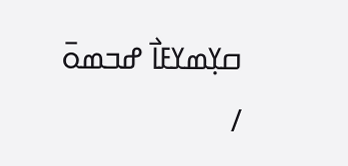ߛߌ߲ߘߌߓߊ߯ ߝߏߘߋ߫ /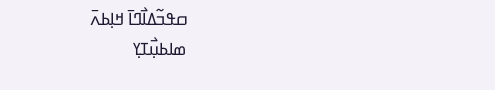ߛߟߏ߬ߡߊ߯ߣߊ߫ ߞߊ߲ߕߍ߫
ߘߊߕߎ߲߯ߠߌ߲